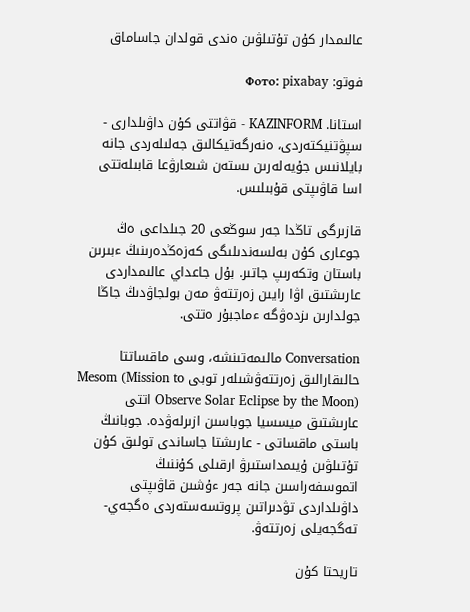عالىمدار كۇن تۇتىلۋىن ەندى قولدان جاساماق

فوتو: Фото: pixabay

استانا. KAZINFORM - قۋاتتى كۇن داۋىلدارى - سپۋتنيكتەردى، ەنەرگەتيكالىق جەلىلەردى جانە بايلانىس جۇيەلەرىن ىستەن شىعارۋعا قابىلەتتى اسا قاۋىپتى قۇبىلىس.

قازىرگى تاڭدا جەر سوڭعى 20 جىلداعى ەڭ جوعارى كۇن بەلسەندىلىگى كەزەڭدەرىنىڭ ءبىرىن باستان وتكەرىپ جاتىر. بۇل جاعداي عالىمداردى عارىشتىق اۋا رايىن زەرتتەۋ مەن بولجاۋدىڭ جاڭا جولدارىن ىزدەۋگە ءماجبۇر ەتتى.

Conversation مالىمەتىنشە، وسى ماقساتتا حالىقارالىق زەرتتەۋشىلەر توبى Mesom (Mission to Observe Solar Eclipse by the Moon) اتتى عارىشتىق ميسسيا جوباسىن ازىرلەۋدە. جوبانىڭ باستى ماقساتى - عارىشتا جاساندى تولىق كۇن تۇتىلۋىن ۇيىمداستىرۋ ارقىلى كۇننىڭ اتموسفەراسىن جانە جەر ءۇشىن قاۋىپتى داۋىلداردى تۋدىراتىن پروتسەستەردى ەگجەي-تەگجەيلى زەرتتەۋ.

تاريحتا كۇن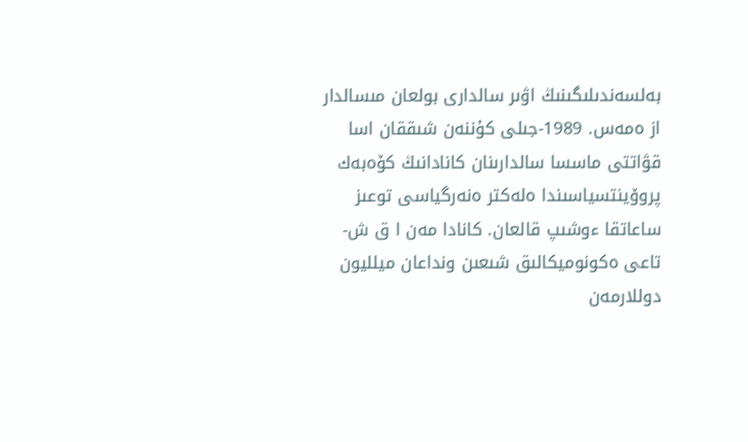بەلسەندىلىگىنىڭ اۋىر سالدارى بولعان مىسالدار از ەمەس. 1989-جىلى كۇننەن شىققان اسا قۋاتتى ماسسا سالدارىنان كانادانىڭ كۆەبەك پروۆينتسياسىندا ەلەكتر ەنەرگياسى توعىز ساعاتقا ءوشىپ قالعان. كانادا مەن ا ق ش- تاعى ەكونوميكالىق شىعىن ونداعان ميلليون دوللارمەن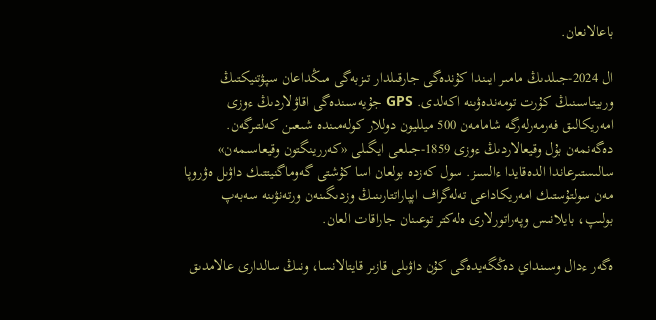باعالانعان.

ال 2024-جىلدىڭ مامىر ايىندا كۇندەگى جارقىلدار تىزبەگى مىڭداعان سپۋتنيكتىڭ وربيتاسىنىڭ كۇرت تومەندەۋىنە اكەلدى. GPS جۇيەسىندەگى اقاۋلاردىڭ ءوزى امەريكالىق فەرمەرلەرگە شامامەن 500 ميلليون دوللار كولەمىندە شىعىن كەلتىرگەن. دەگەنمەن بۇل وقيعالاردىڭ ءوزى 1859-جىلعى ايگىلى «كەررينگتون وقيعاسىمەن» سالىستىرعاندا الدەقايدا ءالسىز. سول كەزدە بولعان اسا كۇشتى گەوماگنيتتىك داۋىل ەۋروپا مەن سولتۇستىك امەريكاداعى تەلەگراف اپپاراتتارىنىڭ وزدىگىنەن ورتەنۋىنە سەبەپ بولىپ، بايلانىس وپەراتورلارى ەلەكتر توعىنان جاراقات العان.

ەگەر ءدال وسىنداي دەڭگەيدەگى كۇن داۋىلى قازىر قايتالانسا، ونىڭ سالدارى عالامدىق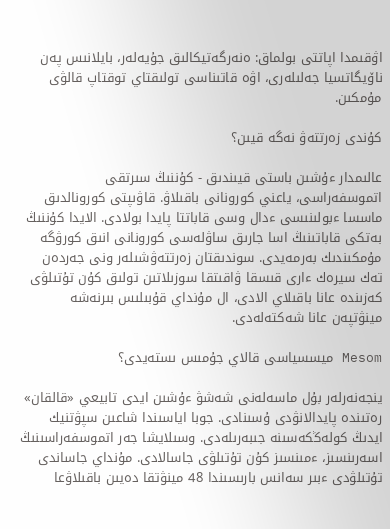اۋقىمدا اپاتتى بولماق: ەنەرگەتيكالىق جۇيەلەر، بايلانىس پەن ناۆيگاتسيا جەلىلەرى، اۋە قاتىناسى تولىقتاي توقتاپ قالۋى مۇمكىن.

كۇندى زەرتتەۋ نەگە قيىن؟

عالىمدار ءۇشىن باستى قيىندىق - كۇننىڭ سىرتقى اتموسفەراسى، ياعني كورونانى باقىلاۋ. قاۋىپتى كورونالدىق ماسسا ءبولىنىسى ءدال وسى قاباتتا پايدا بولادى. الايدا كۇننىڭ بەتكى قاباتىنىڭ اسا جارىق ساۋلەسى كورونانى انىق كورۋگە مۇمكىندىك بەرمەيدى. سوندىقتان زەرتتەۋشىلەر ونى جەردەن تەك سيرەك ءارى قىسقا ۋاقىتقا سوزىلاتىن تولىق كۇن تۇتىلۋى كەزىندە عانا باقىلاي الادى، ال مۇنداي قۇبىلىس بىرنەشە مينۋتپەن عانا شەكتەلەدى.

Mesom ميسسياسى قالاي جۇمىس ىستەيدى؟

ينجەنەرلەر بۇل ماسەلەنى شەشۋ ءۇشىن ايدى تابيعي «قالقان» رەتىندە پايدالانۋدى ۇسىنادى. جوبا اياسىندا شاعىن سپۋتنيك ايدىڭ كولەڭكەسىنە جىبەرىلەدى. وسىلايشا جەر اتموسفەراسىنىڭ اسەرىنسىز، ءمىنسىز كۇن تۇتىلۋى جاسالادى. مۇنداي جاساندى تۇتىلۋدى ءبىر سەانس بارىسىندا 48 مينۋتقا دەيىن باقىلاۋعا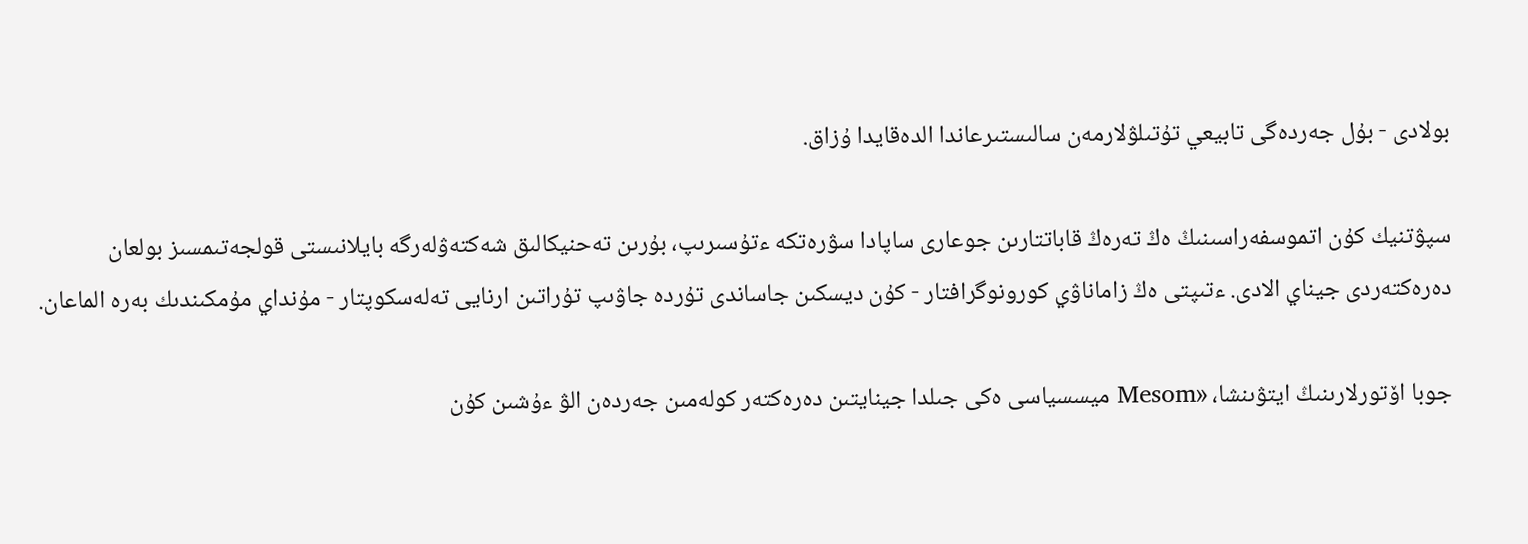بولادى - بۇل جەردەگى تابيعي تۇتىلۋلارمەن سالىستىرعاندا الدەقايدا ۇزاق.

سپۋتنيك كۇن اتموسفەراسىنىڭ ەڭ تەرەڭ قاباتتارىن جوعارى ساپادا سۋرەتكە ءتۇسىرىپ، بۇرىن تەحنيكالىق شەكتەۋلەرگە بايلانىستى قولجەتىمسىز بولعان دەرەكتەردى جيناي الادى. ءتىپتى ەڭ زاماناۋي كورونوگرافتار - كۇن ديسكىن جاساندى تۇردە جاۋىپ تۇراتىن ارنايى تەلەسكوپتار - مۇنداي مۇمكىندىك بەرە الماعان.

جوبا اۆتورلارىنىڭ ايتۋىنشا، «Mesom ميسسياسى ەكى جىلدا جينايتىن دەرەكتەر كولەمىن جەردەن الۋ ءۇشىن كۇن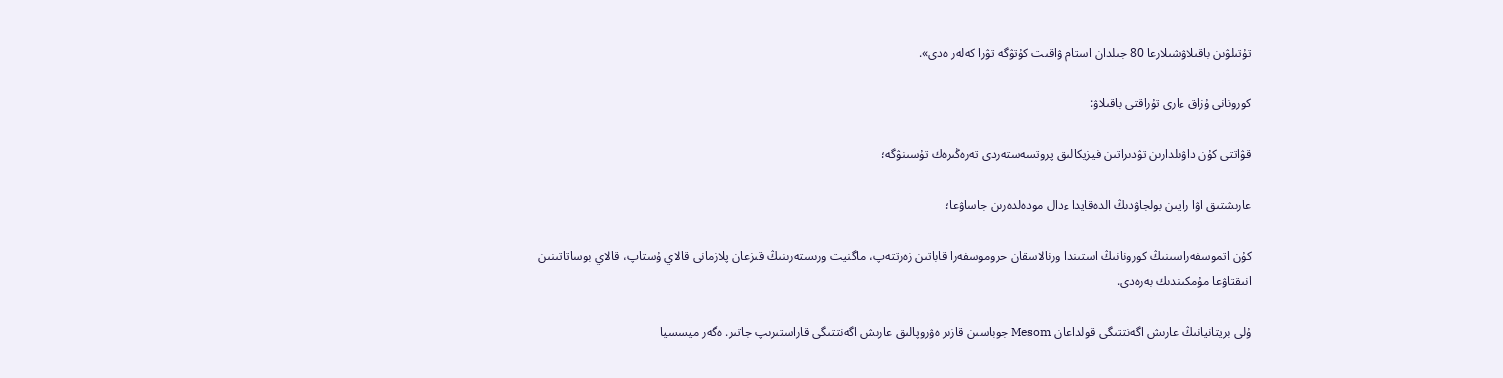تۇتىلۋىن باقىلاۋشىلارعا 80 جىلدان استام ۋاقىت كۇتۋگە تۋرا كەلەر ەدى».

كورونانى ۇزاق ءارى تۇراقتى باقىلاۋ:

قۋاتتى كۇن داۋىلدارىن تۋدىراتىن فيزيكالىق پروتسەستەردى تەرەڭىرەك تۇسىنۋگە؛

عارىشتىق اۋا رايىن بولجاۋدىڭ الدەقايدا ءدال مودەلدەرىن جاساۋعا؛

كۇن اتموسفەراسىنىڭ كورونانىڭ استىندا ورنالاسقان حروموسفەرا قاباتىن زەرتتەپ، ماگنيت ورىستەرىنىڭ قىزعان پلازمانى قالاي ۇستاپ، قالاي بوساتاتىنىن انىقتاۋعا مۇمكىندىك بەرەدى.

ۇلى بريتانيانىڭ عارىش اگەنتتىگى قولداعان Mesom جوباسىن قازىر ەۋروپالىق عارىش اگەنتتىگى قاراستىرىپ جاتىر. ەگەر ميسسيا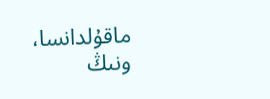ماقۇلدانسا، ونىڭ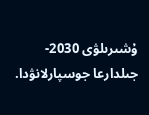ۇشىرىلۋى 2030-جىلدارعا جوسپارلانۋدا.